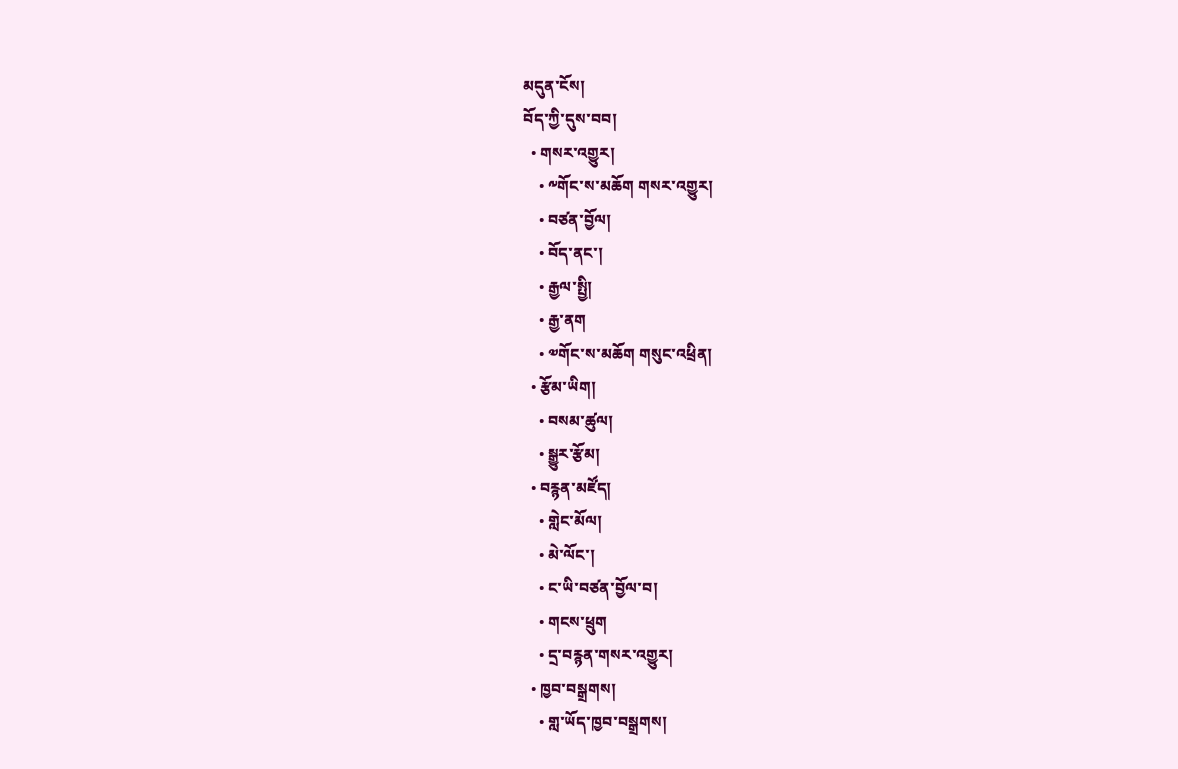མདུན་ངོས།
བོད་ཀྱི་དུས་བབ།
  • གསར་འགྱུར།
    • ༸གོང་ས་མཆོག གསར་འགྱུར།
    • བཙན་བྱོལ།
    • བོད་ནང་།
    • རྒྱལ་སྤྱི།
    • རྒྱ་ནག
    • ༧གོང་ས་མཆོག གསུང་འཕྲིན།
  • རྩོམ་ཡིག།
    • བསམ་ཚུལ།
    • སྒྱུར་རྩོམ།
  • བརྙན་མཛོད།
    • གླེང་མོལ།
    • མེ་ལོང་།
    • ང་ཡི་བཙན་བྱོལ་བ།
    • གངས་ཕྲུག
    • དྲ་བརྙན་གསར་འགྱུར།
  • ཁྱབ་བསྒྲགས།
    • གླ་ཡོད་ཁྱབ་བསྒྲགས།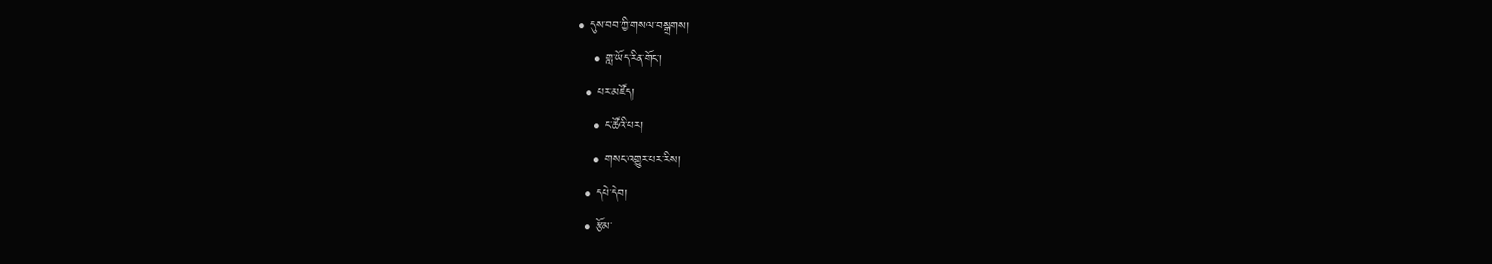• དུས་བབ་ཀྱི་གསལ་བསྒྲགས།
    • གླ་ཡོད་རིན་གོང་།
  • པར་མཛོད།
    • ང་ཚོའི་པར།
    • གསང་འགྱུར་པར་རིས།
  • དཔེ་དེབ།
  • རྩོམ་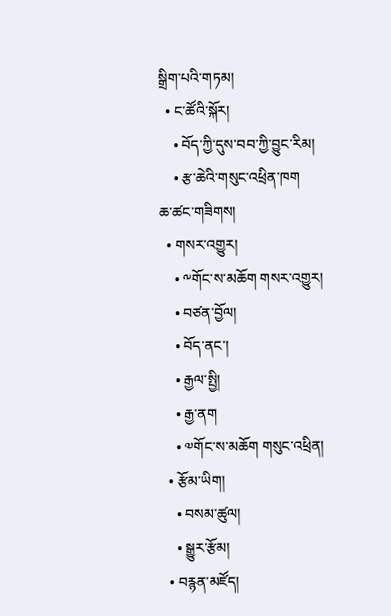སྒྲིག་པའི་གཏམ།
  • ང་ཚོའི་སྐོར།
    • བོད་ཀྱི་དུས་བབ་ཀྱི་བྱུང་རིམ།
    • རྩ་ཆེའི་གསུང་འཕྲིན་ཁག
ཆ་ཚང་གཟིགས།
  • གསར་འགྱུར།
    • ༸གོང་ས་མཆོག གསར་འགྱུར།
    • བཙན་བྱོལ།
    • བོད་ནང་།
    • རྒྱལ་སྤྱི།
    • རྒྱ་ནག
    • ༧གོང་ས་མཆོག གསུང་འཕྲིན།
  • རྩོམ་ཡིག།
    • བསམ་ཚུལ།
    • སྒྱུར་རྩོམ།
  • བརྙན་མཛོད།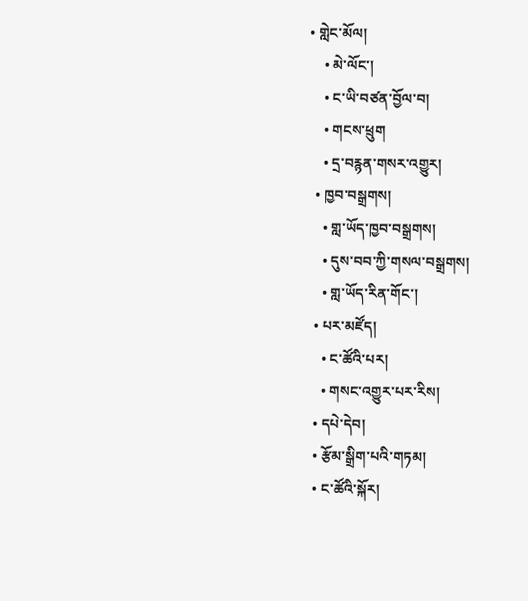• གླེང་མོལ།
    • མེ་ལོང་།
    • ང་ཡི་བཙན་བྱོལ་བ།
    • གངས་ཕྲུག
    • དྲ་བརྙན་གསར་འགྱུར།
  • ཁྱབ་བསྒྲགས།
    • གླ་ཡོད་ཁྱབ་བསྒྲགས།
    • དུས་བབ་ཀྱི་གསལ་བསྒྲགས།
    • གླ་ཡོད་རིན་གོང་།
  • པར་མཛོད།
    • ང་ཚོའི་པར།
    • གསང་འགྱུར་པར་རིས།
  • དཔེ་དེབ།
  • རྩོམ་སྒྲིག་པའི་གཏམ།
  • ང་ཚོའི་སྐོར།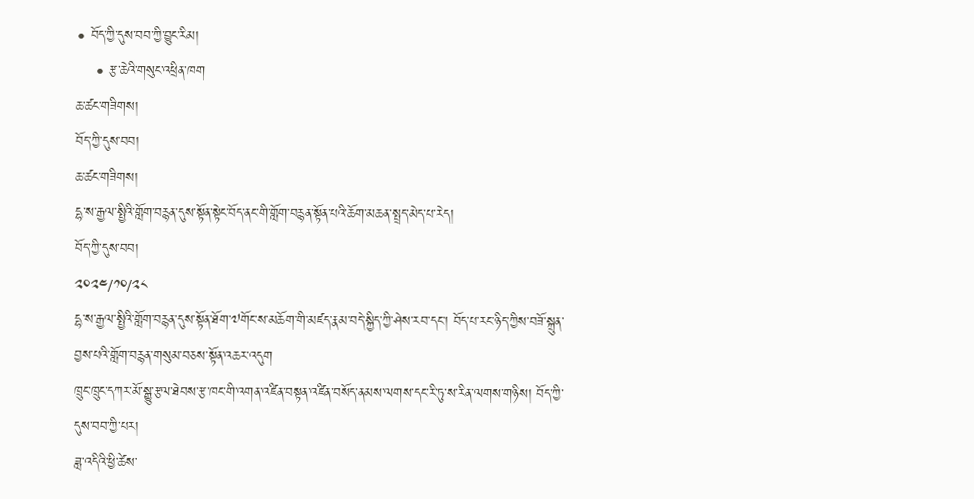• བོད་ཀྱི་དུས་བབ་ཀྱི་བྱུང་རིམ།
    • རྩ་ཆེའི་གསུང་འཕྲིན་ཁག
ཆ་ཚང་གཟིགས།
བོད་ཀྱི་དུས་བབ།
ཆ་ཚང་གཟིགས།
དྷ་ས་རྒྱལ་སྤྱིའི་གློག་བརྙན་དུས་སྟོན་སྟེང་བོད་ནང་གི་གློག་བརྙན་སྟོན་པའི་ཆོག་མཆན་སྤྲད་མེད་པ་རེད།
བོད་ཀྱི་དུས་བབ།
༢༠༢༤/༡༠/༢༨
དྷ་ས་རྒྱལ་སྤྱིའི་གློག་བརྙན་དུས་སྟོན་ཐོག་༧གོང་ས་མཆོག་གི་མཛད་རྣམ་བདེ་སྐྱིད་ཀྱི་ཤེས་རབ་དང་། བོད་པ་རང་ཉིད་ཀྱིས་བཟོ་སྐྲུན་བྱས་པའི་གློག་བརྙན་གསུམ་བཅས་སྟོན་འཆར་འདུག
ཁྲུང་ཁྲུང་དཀར་མོ་སྒྱུ་རྩལ་ཐེབས་རྩ་ཁང་གི་འགན་འཛིན་བསྟན་འཛིན་བསོད་ནམས་ལགས་དང་རི་ཏུ་ས་རིན་ལགས་གཉིས། བོད་ཀྱི་དུས་བབ་ཀྱི་པར།
ཟླ་འདིའི་ཕྱི་ཚེས་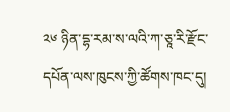༢༦ ཉིན་དྷ་རམ་ས་ལའི་ཀ་ཅཱ་རི་རྫོང་དཔོན་ལས་ཁུངས་ཀྱི་ཚོགས་ཁང་དུ།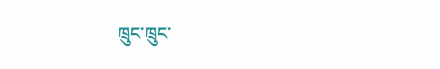ཁྲུང་ཁྲུང་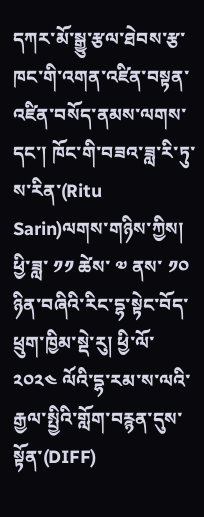དཀར་མོ་སྒྱུ་རྩལ་ཐེབས་རྩ་ཁང་གི་འགན་འཛིན་བསྟན་འཛིན་བསོད་ནམས་ལགས་དང་། ཁོང་གི་བཟའ་ཟླ་རི་ཏུ་ས་རིན་(Ritu Sarin)ལགས་གཉིས་ཀྱིས། ཕྱི་ཟླ་ ༡༡ ཚེས་ ༧ ནས་ ༡༠ ཉིན་བཞིའི་རིང་དྷ་སྟེང་བོད་ཕྲུག་ཁྱིམ་སྡེ་རུ། ཕྱི་ལོ་ ༢༠༢༤ ལོའི་དྷ་རམ་ས་ལའི་རྒྱལ་སྤྱིའི་གློག་བརྙན་དུས་སྟོན་(DIFF)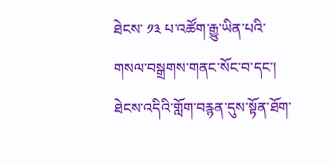ཐེངས་ ༡༣ པ་འཚོག་རྒྱུ་ཡིན་པའི་གསལ་བསྒྲགས་གནང་སོང་བ་དང་། ཐེངས་འདིའི་གློག་བརྙན་དུས་སྟོན་ཐོག་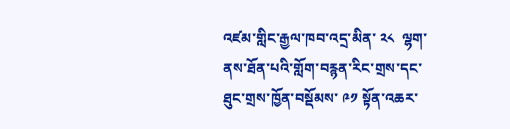འཛམ་གླིང་རྒྱལ་ཁབ་འདྲ་མིན་ ༢༨  ལྷག་ནས་ཐོན་པའི་གློག་བརྙན་རིང་གྲས་དང་ཐུང་གྲས་ཁྱོན་བསྡོམས་ ༩༡ སྟོན་འཆར་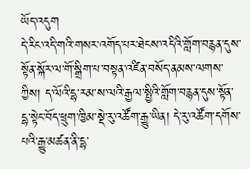ཡོད་འདུག
དེ་རིང་འདི་གའི་གསར་འགོད་པར་ཐེངས་འདིའི་གློག་བརྙན་དུས་སྟོན་སྐོར་ལ་གོ་སྒྲིག་པ་བསྟན་འཛིན་བསོད་ནམས་ལགས་ཀྱིས། ད་ལོའི་དྷ་རམ་ས་ལའི་རྒྱལ་སྤྱིའི་གློག་བརྙན་དུས་སྟོན་དྷ་སྟེང་བོད་ཕྲུག་ཁྱིམ་སྡེ་རུ་འཚོག་རྒྱུ་ཡིན། དེ་རུ་འཚོག་དགོས་པའི་རྒྱུ་མཚན་ནི་དྷ་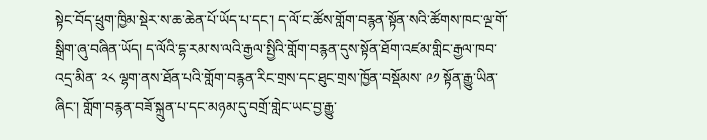སྟེང་བོད་ཕྲུག་ཁྱིམ་སྡེར་ས་ཆ་ཆེན་པོ་ཡོད་པ་དང་། ད་ལོ་ང་ཚོས་གློག་བརྙན་སྟོན་སའི་ཚོགས་ཁང་ལྔ་གོ་སྒྲིག་ཞུ་བཞིན་ཡོད། ད་ལོའི་དྷ་རམ་ས་ལའི་རྒྱལ་སྤྱིའི་གློག་བརྙན་དུས་སྟོན་ཐོག་འཛམ་གླིང་རྒྱལ་ཁབ་འདྲ་མིན་ ༢༨ ལྷག་ནས་ཐོན་པའི་གློག་བརྙན་རིང་གྲས་དང་ཐུང་གྲས་ཁྱོན་བསྡོམས་ ༩༡ སྟོན་རྒྱུ་ཡིན་ཞིང་། གློག་བརྙན་བཟོ་སྐྲུན་པ་དང་མཉམ་དུ་བགྲོ་གླེང་ཡང་བྱ་རྒྱུ་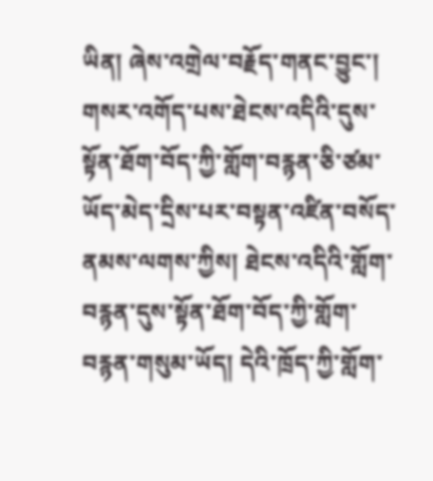ཡིན། ཞེས་འགྲེལ་བརྗོད་གནང་བྱུང་།
གསར་འགོད་པས་ཐེངས་འདིའི་དུས་སྟོན་ཐོག་བོད་ཀྱི་གློག་བརྙན་ཅི་ཙམ་ཡོད་མེད་དྲིས་པར་བསྟན་འཛིན་བསོད་ནམས་ལགས་ཀྱིས། ཐེངས་འདིའི་གློག་བརྙན་དུས་སྟོན་ཐོག་བོད་ཀྱི་གློག་བརྙན་གསུམ་ཡོད། དེའི་ཁྲོད་ཀྱི་གློག་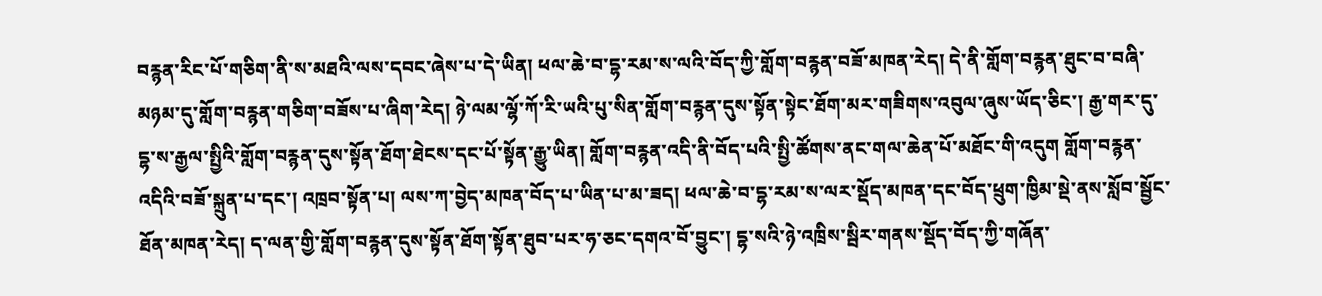བརྙན་རིང་པོ་གཅིག་ནི་ས་མཐའི་ལས་དབང་ཞེས་པ་དེ་ཡིན། ཕལ་ཆེ་བ་དྷ་རམ་ས་ལའི་བོད་ཀྱི་གློག་བརྙན་བཟོ་མཁན་རེད། དེ་ནི་གློག་བརྙན་ཐུང་བ་བཞི་མཉམ་དུ་གློག་བརྙན་གཅིག་བཟོས་པ་ཞིག་རེད། ཉེ་ལམ་ལྷོ་ཀོ་རི་ཡའི་པུ་སིན་གློག་བརྙན་དུས་སྟོན་སྟེང་ཐོག་མར་གཟིགས་འབུལ་ཞུས་ཡོད་ཅིང་། རྒྱ་གར་དུ་དྷ་ས་རྒྱལ་སྤྱིའི་གློག་བརྙན་དུས་སྟོན་ཐོག་ཐེངས་དང་པོ་སྟོན་རྒྱུ་ཡིན། གློག་བརྙན་འདི་ནི་བོད་པའི་སྤྱི་ཚོགས་ནང་གལ་ཆེན་པོ་མཐོང་གི་འདུག གློག་བརྙན་འདིའི་བཟོ་སྐྲུན་པ་དང་། འཁྲབ་སྟོན་པ། ལས་ཀ་བྱེད་མཁན་བོད་པ་ཡིན་པ་མ་ཟད། ཕལ་ཆེ་བ་དྷ་རམ་ས་ལར་སྡོད་མཁན་དང་བོད་ཕྲུག་ཁྱིམ་སྡེ་ནས་སློབ་སྦྱོང་ཐོན་མཁན་རེད། ད་ལན་གྱི་གློག་བརྙན་དུས་སྟོན་ཐོག་སྟོན་ཐུབ་པར་ཧ་ཅང་དགའ་བོ་བྱུང་། དྷ་སའི་ཉེ་འཁྲིས་སྦིར་གནས་སྡོད་བོད་ཀྱི་གཞོན་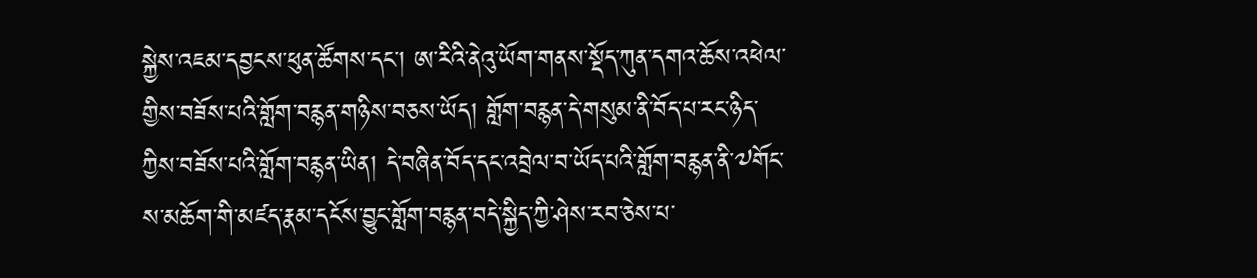སྐྱེས་འཇམ་དབྱངས་ཕུན་ཚོགས་དང་། ཨ་རིའི་ནེའུ་ཡོག་གནས་སྡོད་ཀུན་དགའ་ཆོས་འཕེལ་གྱིས་བཟོས་པའི་གློག་བརྙན་གཉིས་བཅས་ཡོད། གློག་བརྙན་དེ་གསུམ་ནི་བོད་པ་རང་ཉིད་ཀྱིས་བཟོས་པའི་གློག་བརྙན་ཡིན། དེ་བཞིན་བོད་དང་འབྲེལ་བ་ཡོད་པའི་གློག་བརྙན་ནི་༧གོང་ས་མཆོག་གི་མཛད་རྣམ་དངོས་བྱུང་གློག་བརྙན་བདེ་སྐྱིད་ཀྱི་ཤེས་རབ་ཅེས་པ་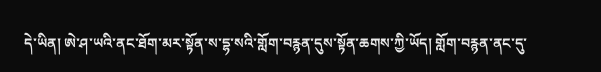དེ་ཡིན། ཨེ་ཤ་ཡའི་ནང་ཐོག་མར་སྟོན་ས་དྷ་སའི་གློག་བརྙན་དུས་སྟོན་ཆགས་ཀྱི་ཡོད། གློག་བརྙན་ནང་དུ་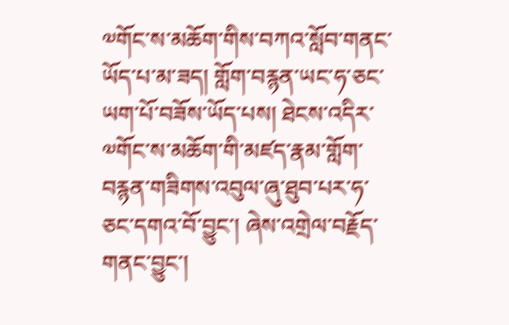༧གོང་ས་མཆོག་གིས་བཀའ་སློབ་གནང་ཡོད་པ་མ་ཟད། གློག་བརྙན་ཡང་ཧ་ཅང་ཡག་པོ་བཟོས་ཡོད་པས། ཐེངས་འདིར་༧གོང་ས་མཆོག་གི་མཛད་རྣམ་གློག་བརྙན་གཟིགས་འབུལ་ཞུ་ཐུབ་པར་ཧ་ཅང་དགའ་བོ་བྱུང་། ཞེས་འགྲེལ་བརྗོད་གནང་བྱུང་།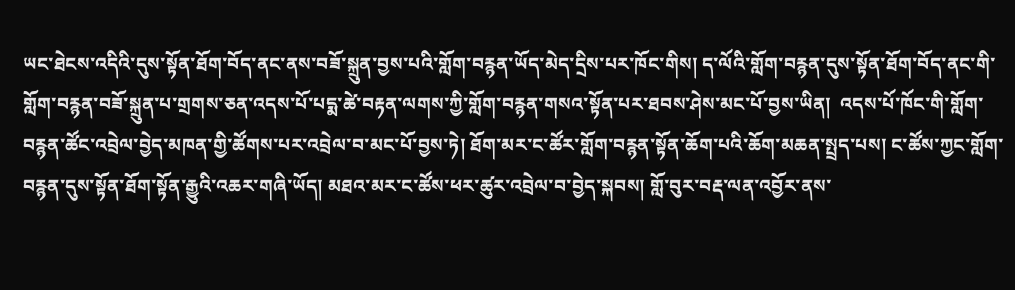ཡང་ཐེངས་འདིའི་དུས་སྟོན་ཐོག་བོད་ནང་ནས་བཟོ་སྐྲུན་བྱས་པའི་གློག་བརྙན་ཡོད་མེད་དྲིས་པར་ཁོང་གིས། ད་ལོའི་གློག་བརྙན་དུས་སྟོན་ཐོག་བོད་ནང་གི་གློག་བརྙན་བཟོ་སྐྲུན་པ་གྲགས་ཅན་འདས་པོ་པདྨ་ཚེ་བརྟན་ལགས་ཀྱི་གློག་བརྙན་གསའ་སྟོན་པར་ཐབས་ཤེས་མང་པོ་བྱས་ཡིན།  འདས་པོ་ཁོང་གི་གློག་བརྙན་ཚོང་འབྲེལ་བྱེད་མཁན་གྱི་ཚོགས་པར་འབྲེལ་བ་མང་པོ་བྱས་ཏེ། ཐོག་མར་ང་ཚོར་གློག་བརྙན་སྟོན་ཆོག་པའི་ཆོག་མཆན་སྤྲད་པས། ང་ཚོས་ཀྱང་གློག་བརྙན་དུས་སྟོན་ཐོག་སྟོན་རྒྱུའི་འཆར་གཞི་ཡོད། མཐའ་མར་ང་ཚོས་ཕར་ཚུར་འབྲེལ་བ་བྱེད་སྐབས། གློ་བུར་བརྡ་ལན་འབྱོར་ནས་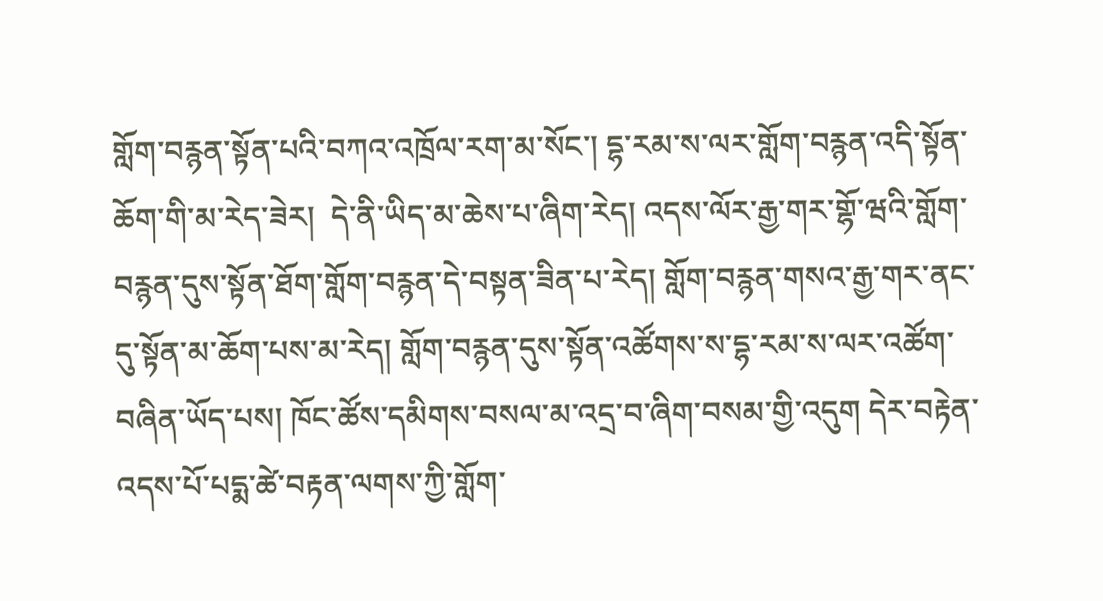གློག་བརྙན་སྟོན་པའི་བཀའ་འཁྲོལ་རག་མ་སོང་། དྷ་རམ་ས་ལར་གློག་བརྙན་འདི་སྟོན་ཆོག་གི་མ་རེད་ཟེར།  དེ་ནི་ཡིད་མ་ཆེས་པ་ཞིག་རེད། འདས་ལོར་རྒྱ་གར་གྷོ་ཝའི་གློག་བརྙན་དུས་སྟོན་ཐོག་གློག་བརྙན་དེ་བསྟན་ཟིན་པ་རེད། གློག་བརྙན་གསའ་རྒྱ་གར་ནང་དུ་སྟོན་མ་ཆོག་པས་མ་རེད། གློག་བརྙན་དུས་སྟོན་འཚོགས་ས་དྷ་རམ་ས་ལར་འཚོག་བཞིན་ཡོད་པས། ཁོང་ཚོས་དམིགས་བསལ་མ་འདྲ་བ་ཞིག་བསམ་གྱི་འདུག དེར་བརྟེན་འདས་པོ་པདྨ་ཚེ་བརྟན་ལགས་ཀྱི་གློག་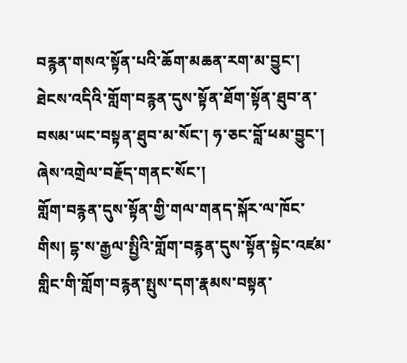བརྙན་གསའ་སྟོན་པའི་ཆོག་མཆན་རག་མ་བྱུང་།  ཐེངས་འདིའི་གློག་བརྙན་དུས་སྟོན་ཐོག་སྟོན་ཐུབ་ན་བསམ་ཡང་བསྟན་ཐུབ་མ་སོང་། ཧ་ཅང་བློ་ཕམ་བྱུང་། ཞེས་འགྲེལ་བརྗོད་གནང་སོང་།
གློག་བརྙན་དུས་སྟོན་གྱི་གལ་གནད་སྐོར་ལ་ཁོང་གིས། དྷ་ས་རྒྱལ་སྤྱིའི་གློག་བརྙན་དུས་སྟོན་སྟེང་འཛམ་གླིང་གི་གློག་བརྙན་སྤུས་དག་རྣམས་བསྟན་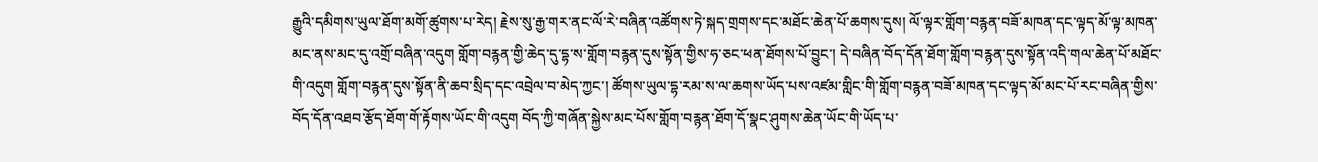རྒྱུའི་དམིགས་ཡུལ་ཐོག་མགོ་ཚུགས་པ་རེད། རྗེས་སུ་རྒྱ་གར་ནང་ལོ་རེ་བཞིན་འཚོགས་ཏེ་སྐད་གྲགས་དང་མཐོང་ཆེན་པོ་ཆགས་དུས། ལོ་ལྟར་གློག་བརྙན་བཟོ་མཁན་དང་ལྟད་མོ་ལྟ་མཁན་མང་ནས་མང་དུ་འགྲོ་བཞིན་འདུག གློག་བརྙན་གྱི་ཆེད་དུ་དྷ་ས་གློག་བརྙན་དུས་སྟོན་གྱིས་ཧ་ཅང་ཕན་ཐོགས་པོ་བྱུང་། དེ་བཞིན་བོད་དོན་ཐོག་གློག་བརྙན་དུས་སྟོན་འདི་གལ་ཆེན་པོ་མཐོང་གི་འདུག གློག་བརྙན་དུས་སྟོན་ནི་ཆབ་སྲིད་དང་འབྲེལ་བ་མེད་ཀྱང་། ཚོགས་ཡུལ་དྷ་རམ་ས་ལ་ཆགས་ཡོད་པས་འཛམ་གླིང་གི་གློག་བརྙན་བཟོ་མཁན་དང་ལྟད་མོ་མང་པོ་རང་བཞིན་གྱིས་བོད་དོན་འཐབ་རྩོད་ཐོག་གོ་རྟོགས་ཡོང་གི་འདུག བོད་ཀྱི་གཞོན་སྐྱེས་མང་པོས་གློག་བརྙན་ཐོག་དོ་སྣང་ཤུགས་ཆེན་ཡོང་གི་ཡོད་པ་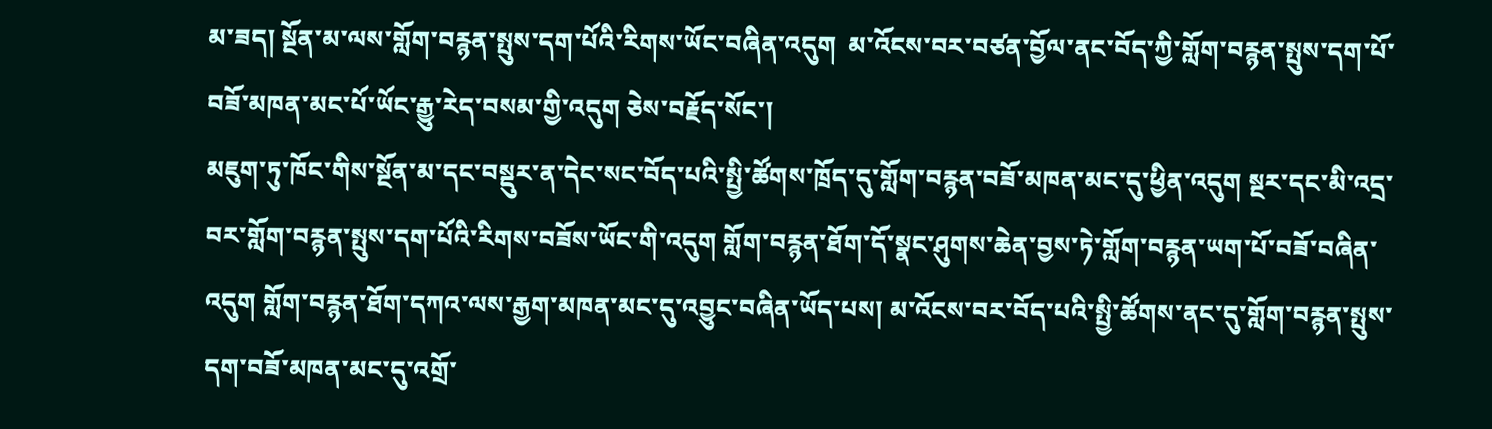མ་ཟད། སྔོན་མ་ལས་གློག་བརྙན་སྤུས་དག་པོའི་རིགས་ཡོང་བཞིན་འདུག  མ་འོངས་བར་བཙན་བྱོལ་ནང་བོད་ཀྱི་གློག་བརྙན་སྤུས་དག་པོ་བཟོ་མཁན་མང་པོ་ཡོང་རྒྱུ་རེད་བསམ་གྱི་འདུག ཅེས་བརྗོད་སོང་།
མཇུག་ཏུ་ཁོང་གིས་སྔོན་མ་དང་བསྡུར་ན་དེང་སང་བོད་པའི་སྤྱི་ཚོགས་ཁྲོད་དུ་གློག་བརྙན་བཟོ་མཁན་མང་དུ་ཕྱིན་འདུག སྔར་དང་མི་འདྲ་བར་གློག་བརྙན་སྤུས་དག་པོའི་རིགས་བཟོས་ཡོང་གི་འདུག གློག་བརྙན་ཐོག་དོ་སྣང་ཤུགས་ཆེན་བྱས་ཏེ་གློག་བརྙན་ཡག་པོ་བཟོ་བཞིན་འདུག གློག་བརྙན་ཐོག་དཀའ་ལས་རྒྱག་མཁན་མང་དུ་འབྱུང་བཞིན་ཡོད་པས། མ་འོངས་བར་བོད་པའི་སྤྱི་ཚོགས་ནང་དུ་གློག་བརྙན་སྤུས་དག་བཟོ་མཁན་མང་དུ་འགྲོ་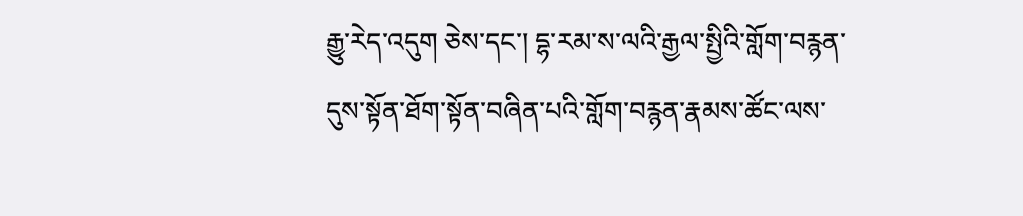རྒྱུ་རེད་འདུག ཅེས་དང་། དྷ་རམ་ས་ལའི་རྒྱལ་སྤྱིའི་གློག་བརྙན་དུས་སྟོན་ཐོག་སྟོན་བཞིན་པའི་གློག་བརྙན་རྣམས་ཚོང་ལས་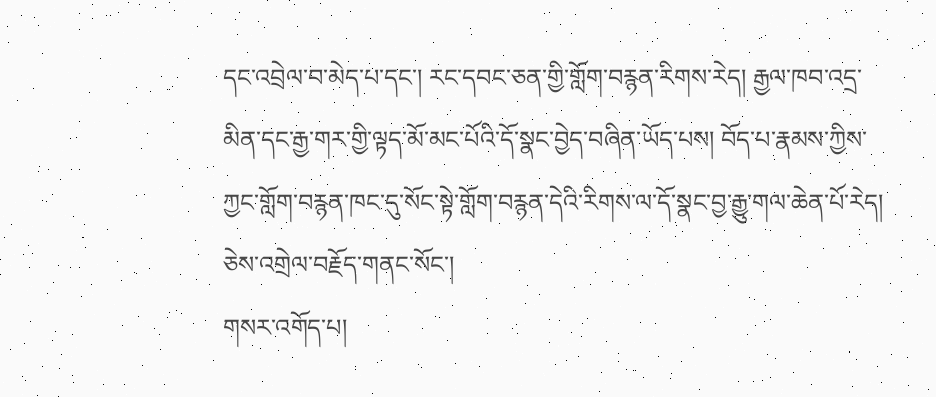དང་འབྲེལ་བ་མེད་པ་དང་། རང་དབང་ཅན་གྱི་གློག་བརྙན་རིགས་རེད། རྒྱལ་ཁབ་འདྲ་མིན་དང་རྒྱ་གར་གྱི་ལྟད་མོ་མང་པོའི་དོ་སྣང་བྱེད་བཞིན་ཡོད་པས། བོད་པ་རྣམས་ཀྱིས་ཀྱང་གློག་བརྙན་ཁང་དུ་སོང་སྟེ་གློག་བརྙན་དེའི་རིགས་ལ་དོ་སྣང་བྱ་རྒྱུ་གལ་ཆེན་པོ་རེད། ཅེས་འགྲེལ་བརྗོད་གནང་སོང་།
གསར་འགོད་པ།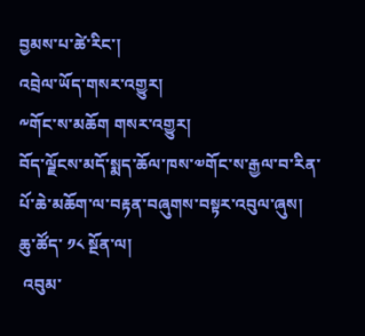བྱམས་པ་ཚེ་རིང་།
འབྲེལ་ཡོད་གསར་འགྱུར།
༸གོང་ས་མཆོག གསར་འགྱུར།
བོད་ལྗོངས་མདོ་སྨད་ཆོལ་ཁས་༧གོང་ས་རྒྱལ་བ་རིན་པོ་ཆེ་མཆོག་ལ་བརྟན་བཞུགས་བསྟར་འབུལ་ཞུས།
ཆུ་ཚོད་ ༡༨ སྔོན་ལ།
 འབུམ་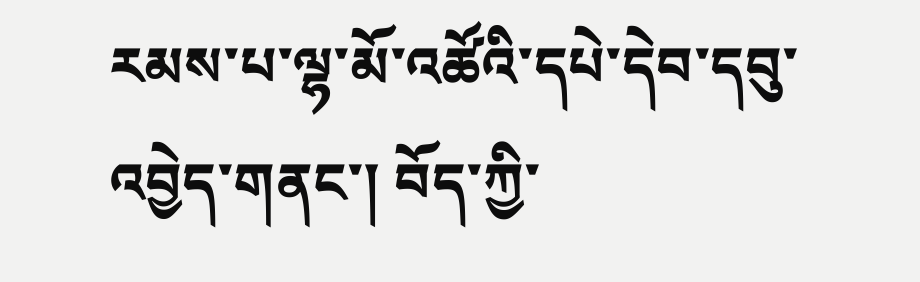རམས་པ་ལྷ་མོ་འཚོའི་དཔེ་དེབ་དབུ་འབྱེད་གནང་། བོད་ཀྱི་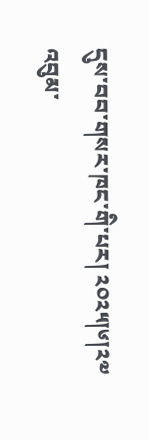དུས་བབ་གསར་ཁང་གི་པར། ༢༠༢༥།༦།༢༧
འབུམ་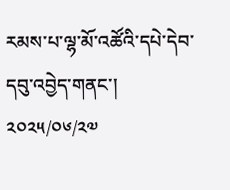རམས་པ་ལྷ་མོ་འཚོའི་དཔེ་དེབ་དབུ་འབྱེད་གནང་།
༢༠༢༥/༠༦/༢༧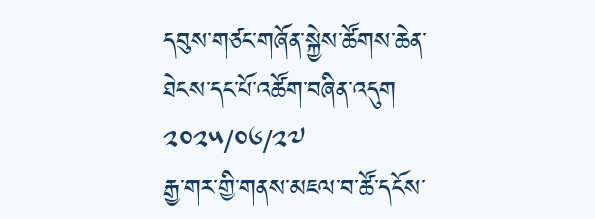དབུས་གཙང་གཞོན་སྐྱེས་ཚོགས་ཆེན་ཐེངས་དང་པོ་འཚོག་བཞིན་འདུག
༢༠༢༥/༠༦/༢༧
རྒྱ་གར་གྱི་གནས་མཇལ་བ་ཚོ་དངོས་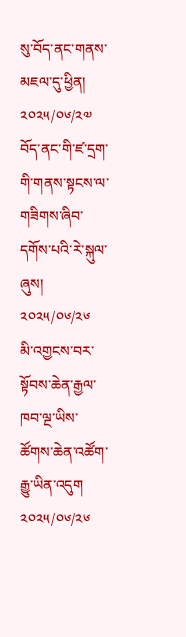སུ་བོད་ནང་གནས་མཇལ་དུ་ཕྱིན།
༢༠༢༥/༠༦/༢༧
བོད་ནང་གི་ཛ་དྲག་གི་གནས་སྟངས་ལ་གཟིགས་ཞིབ་དགོས་པའི་རེ་སྐུལ་ཞུས།
༢༠༢༥/༠༦/༢༦
མི་འགྱངས་བར་སྟོབས་ཆེན་རྒྱལ་ཁབ་ལྔ་ཡིས་ཚོགས་ཆེན་འཚོག་རྒྱུ་ཡིན་འདུག
༢༠༢༥/༠༦/༢༦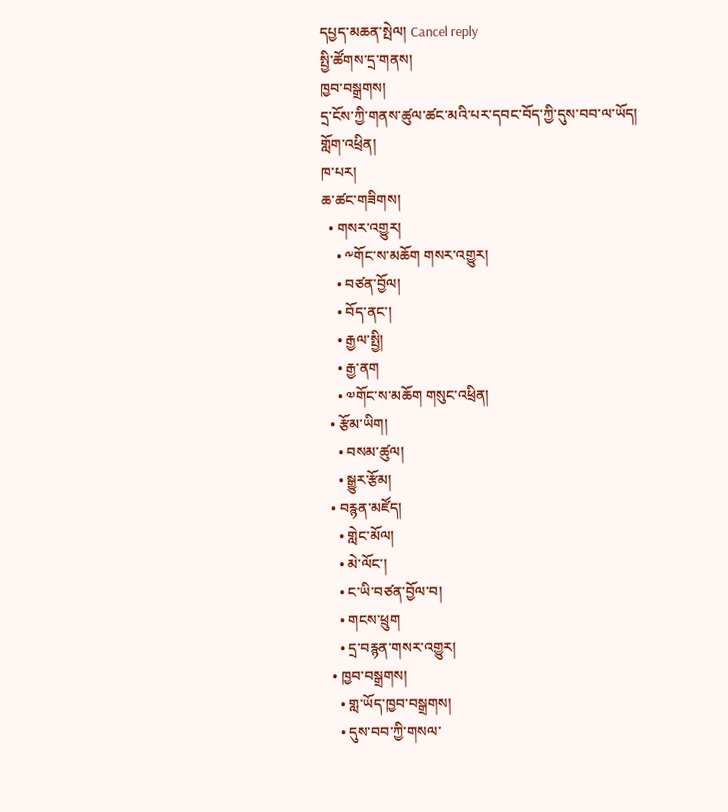དཔྱད་མཆན་སྤེལ། Cancel reply
སྤྱི་ཚོགས་དྲ་གནས།
ཁྱབ་བསྒྲགས།
དྲ་ངོས་ཀྱི་གནས་ཚུལ་ཚང་མའི་པར་དབང་བོད་ཀྱི་དུས་བབ་ལ་ཡོད།
གློག་འཕྲིན།
ཁ་པར།
ཆ་ཚང་གཟིགས།
  • གསར་འགྱུར།
    • ༸གོང་ས་མཆོག གསར་འགྱུར།
    • བཙན་བྱོལ།
    • བོད་ནང་།
    • རྒྱལ་སྤྱི།
    • རྒྱ་ནག
    • ༧གོང་ས་མཆོག གསུང་འཕྲིན།
  • རྩོམ་ཡིག།
    • བསམ་ཚུལ།
    • སྒྱུར་རྩོམ།
  • བརྙན་མཛོད།
    • གླེང་མོལ།
    • མེ་ལོང་།
    • ང་ཡི་བཙན་བྱོལ་བ།
    • གངས་ཕྲུག
    • དྲ་བརྙན་གསར་འགྱུར།
  • ཁྱབ་བསྒྲགས།
    • གླ་ཡོད་ཁྱབ་བསྒྲགས།
    • དུས་བབ་ཀྱི་གསལ་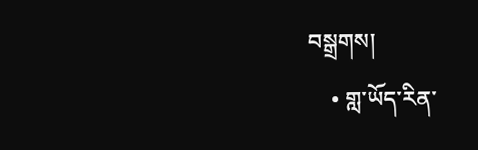བསྒྲགས།
    • གླ་ཡོད་རིན་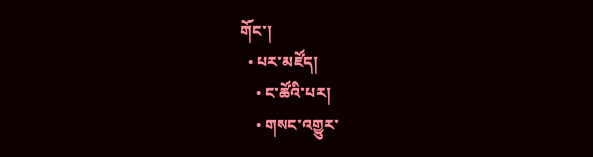གོང་།
  • པར་མཛོད།
    • ང་ཚོའི་པར།
    • གསང་འགྱུར་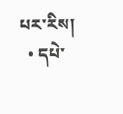པར་རིས།
  • དཔེ་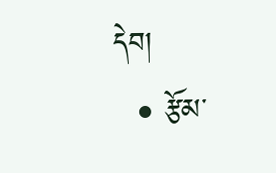དེབ།
  • རྩོམ་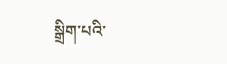སྒྲིག་པའི་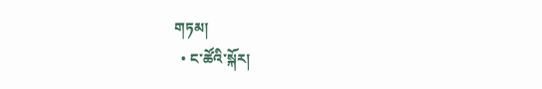གཏམ།
  • ང་ཚོའི་སྐོར།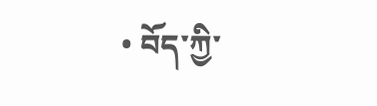• བོད་ཀྱི་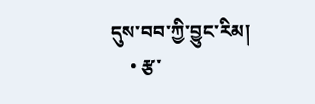དུས་བབ་ཀྱི་བྱུང་རིམ།
    • རྩ་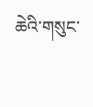ཆེའི་གསུང་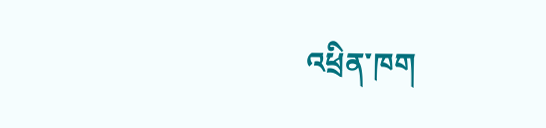འཕྲིན་ཁག